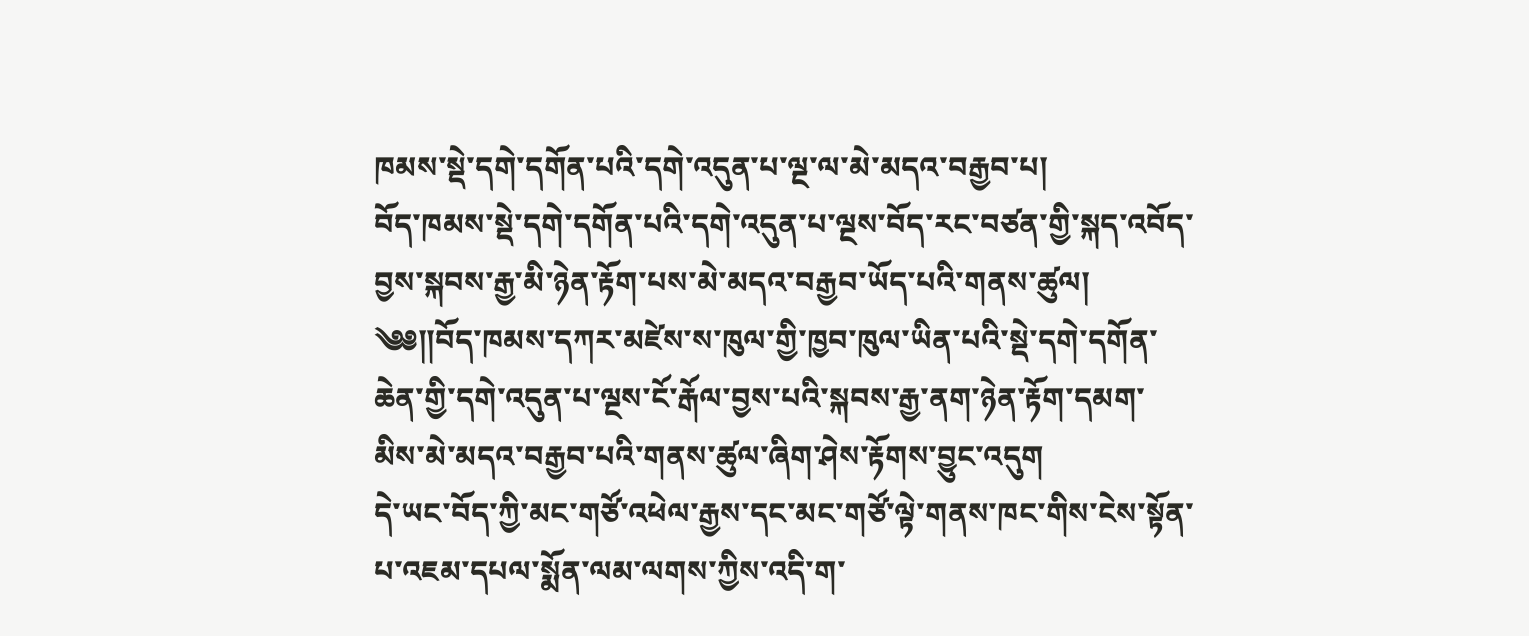ཁམས་སྡེ་དགེ་དགོན་པའི་དགེ་འདུན་པ་ལྔ་ལ་མེ་མདའ་བརྒྱབ་པ།
བོད་ཁམས་སྡེ་དགེ་དགོན་པའི་དགེ་འདུན་པ་ལྔས་བོད་རང་བཙན་གྱི་སྐད་འབོད་བྱས་སྐབས་རྒྱ་མི་ཉེན་རྟོག་པས་མེ་མདའ་བརྒྱབ་ཡོད་པའི་གནས་ཚུལ།
༄༅༎བོད་ཁམས་དཀར་མཛེས་ས་ཁུལ་གྱི་ཁྱབ་ཁུལ་ཡིན་པའི་སྡེ་དགེ་དགོན་ཆེན་གྱི་དགེ་འདུན་པ་ལྔས་ངོ་རྒོལ་བྱས་པའི་སྐབས་རྒྱ་ནག་ཉེན་རྟོག་དམག་མིས་མེ་མདའ་བརྒྱབ་པའི་གནས་ཚུལ་ཞིག་ཤེས་རྟོགས་བྱུང་འདུག
དེ་ཡང་བོད་ཀྱི་མང་གཙོ་འཕེལ་རྒྱས་དང་མང་གཙོ་ལྟེ་གནས་ཁང་གིས་ངེས་སྟོན་པ་འཇམ་དཔལ་སྨོན་ལམ་ལགས་ཀྱིས་འདི་ག་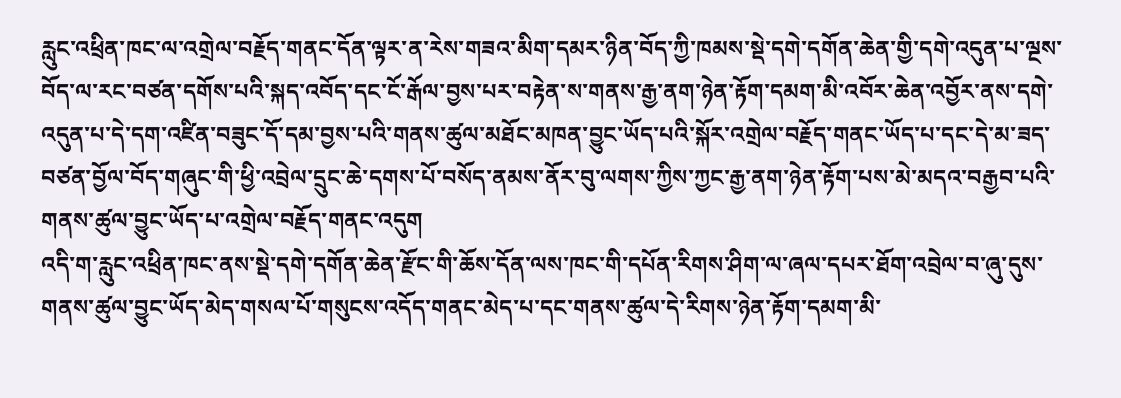རླུང་འཕྲིན་ཁང་ལ་འགྲེལ་བརྗོད་གནང་དོན་ལྟར་ན་རེས་གཟའ་མིག་དམར་ཉིན་བོད་ཀྱི་ཁམས་སྡེ་དགེ་དགོན་ཆེན་གྱི་དགེ་འདུན་པ་ལྔས་བོད་ལ་རང་བཙན་དགོས་པའི་སྐད་འབོད་དང་ངོ་རྒོལ་བྱས་པར་བརྟེན་ས་གནས་རྒྱ་ནག་ཉེན་རྟོག་དམག་མི་འབོར་ཆེན་འབྱོར་ནས་དགེ་འདུན་པ་དེ་དག་འཛིན་བཟུང་དོ་དམ་བྱས་པའི་གནས་ཚུལ་མཐོང་མཁན་བྱུང་ཡོད་པའི་སྐོར་འགྲེལ་བརྗོད་གནང་ཡོད་པ་དང་དེ་མ་ཟད་བཙན་བྱོལ་བོད་གཞུང་གི་ཕྱི་འབྲེལ་དྲུང་ཆེ་དགས་པོ་བསོད་ནམས་ནོར་བུ་ལགས་ཀྱིས་ཀྱང་རྒྱ་ནག་ཉེན་རྟོག་པས་མེ་མདའ་བརྒྱབ་པའི་གནས་ཚུལ་བྱུང་ཡོད་པ་འགྲེལ་བརྗོད་གནང་འདུག
འདི་ག་རླུང་འཕྲིན་ཁང་ནས་སྡེ་དགེ་དགོན་ཆེན་རྫོང་གི་ཆོས་དོན་ལས་ཁང་གི་དཔོན་རིགས་ཤིག་ལ་ཞལ་དཔར་ཐོག་འབྲེལ་བ་ཞུ་དུས་གནས་ཚུལ་བྱུང་ཡོད་མེད་གསལ་པོ་གསུངས་འདོད་གནང་མེད་པ་དང་གནས་ཚུལ་དེ་རིགས་ཉེན་རྟོག་དམག་མི་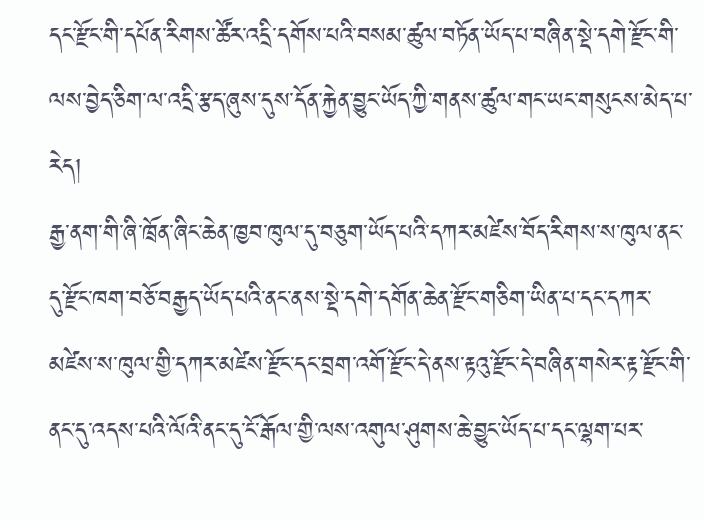དང་རྫོང་གི་དཔོན་རིགས་ཚོར་འདྲི་དགོས་པའི་བསམ་ཚུལ་བཏོན་ཡོད་པ་བཞིན་སྡེ་དགེ་རྫོང་གི་ལས་བྱེད་ཅིག་ལ་འདྲི་རྩད་ཞུས་དུས་དོན་རྐྱེན་བྱུང་ཡོད་ཀྱི་གནས་ཚུལ་གང་ཡང་གསུངས་མེད་པ་རེད།
རྒྱ་ནག་གི་ཞི་ཁྲོན་ཞིང་ཆེན་ཁྱབ་ཁུལ་དུ་བཅུག་ཡོད་པའི་དཀར་མཛེས་བོད་རིགས་ས་ཁུལ་ནང་དུ་རྫོང་ཁག་བཅོ་བརྒྱད་ཡོད་པའི་ནང་ནས་སྡེ་དགེ་དགོན་ཆེན་རྫོང་གཅིག་ཡིན་པ་དང་དཀར་མཛེས་ས་ཁུལ་གྱི་དཀར་མཛེས་རྫོང་དང་བྲག་འགོ་རྫོང་དེ་ནས་རྟའུ་རྫོང་དེ་བཞིན་གསེར་རྟ་རྫོང་གི་ནང་དུ་འདས་པའི་ལོའི་ནང་དུ་ངོ་རྒོལ་གྱི་ལས་འགུལ་ཤུགས་ཆེ་བྱུང་ཡོད་པ་དང་ལྷག་པར་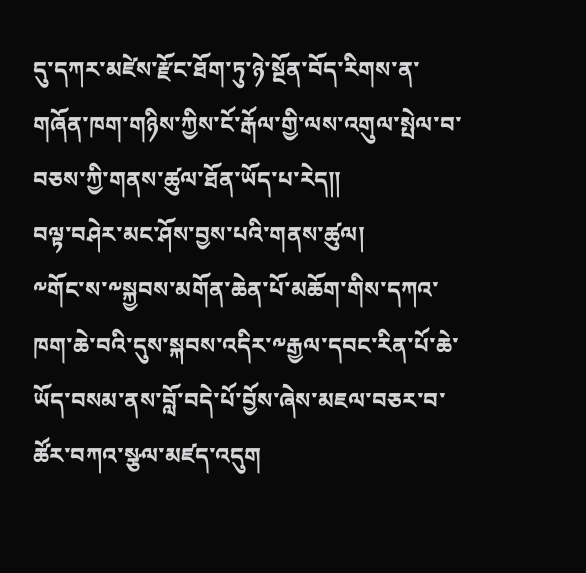དུ་དཀར་མཛེས་རྫོང་ཐོག་ཏུ་ཉེ་སྔོན་བོད་རིགས་ན་གཞོན་ཁག་གཉིས་ཀྱིས་ངོ་རྒོལ་གྱི་ལས་འགུལ་སྤེལ་བ་བཅས་ཀྱི་གནས་ཚུལ་ཐོན་ཡོད་པ་རེད༎
བལྟ་བཤེར་མང་ཤོས་བྱས་པའི་གནས་ཚུལ།
༸གོང་ས་༸སྐྱབས་མགོན་ཆེན་པོ་མཆོག་གིས་དཀའ་ཁག་ཆེ་བའི་དུས་སྐབས་འདིར་༸རྒྱལ་དབང་རིན་པོ་ཆེ་ཡོད་བསམ་ནས་བློ་བདེ་པོ་བྱོས་ཞེས་མཇལ་བཅར་བ་ཚོར་བཀའ་སྩལ་མཛད་འདུག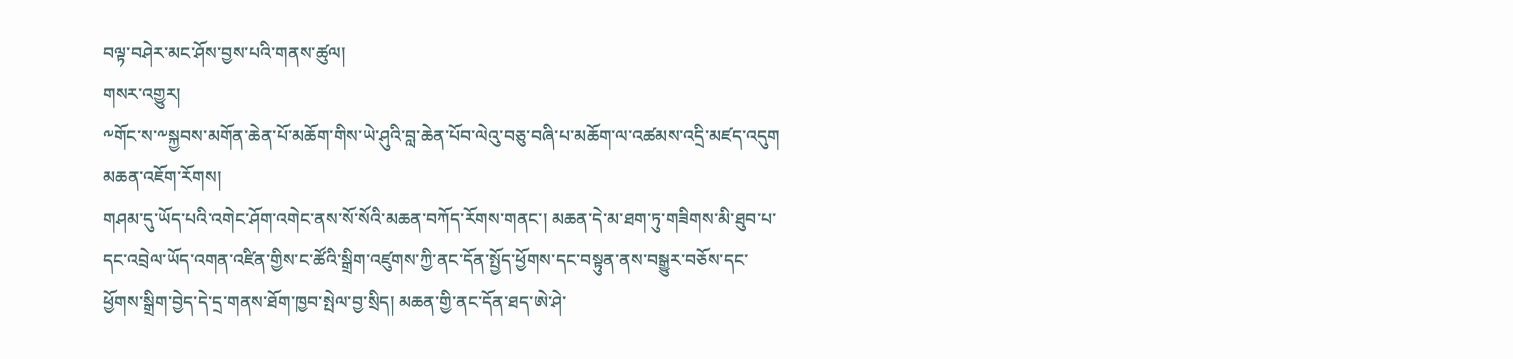བལྟ་བཤེར་མང་ཤོས་བྱས་པའི་གནས་ཚུལ།
གསར་འགྱུར།
༸གོང་ས་༸སྐྱབས་མགོན་ཆེན་པོ་མཆོག་གིས་ཡེ་ཤུའི་བླ་ཆེན་པོབ་ལེའུ་བཅུ་བཞི་པ་མཆོག་ལ་འཚམས་འདྲི་མཛད་འདུག
མཆན་འཇོག་རོགས།
གཤམ་དུ་ཡོད་པའི་འགེང་ཤོག་འགེང་ནས་སོ་སོའི་མཆན་བཀོད་རོགས་གནང་། མཆན་དེ་མ་ཐག་ཏུ་གཟིགས་མི་ཐུབ་པ་དང་འབྲེལ་ཡོད་འགན་འཛིན་གྱིས་ང་ཚོའི་སྒྲིག་འཛུགས་ཀྱི་ནང་དོན་སྤྱོད་ཕྱོགས་དང་བསྟུན་ནས་བསྒྱུར་བཅོས་དང་ཕྱོགས་སྒྲིག་བྱེད་དེ་དྲ་གནས་ཐོག་ཁྱབ་སྤེལ་བྱ་སྲིད། མཆན་གྱི་ནང་དོན་ཐད་ཨེ་ཤེ་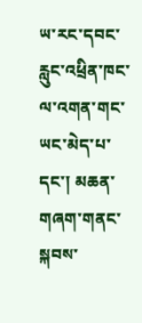ཡ་རང་དབང་རླུང་འཕྲིན་ཁང་ལ་འགན་གང་ཡང་མེད་པ་དང་། མཆན་གཞག་གནང་སྐབས་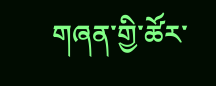གཞན་གྱི་ཚོར་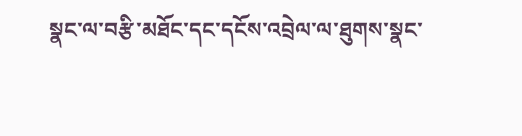སྣང་ལ་བརྩི་མཐོང་དང་དངོས་འབྲེལ་ལ་ཐུགས་སྣང་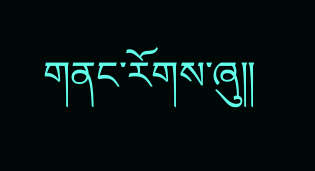གནང་རོགས་ཞུ༎